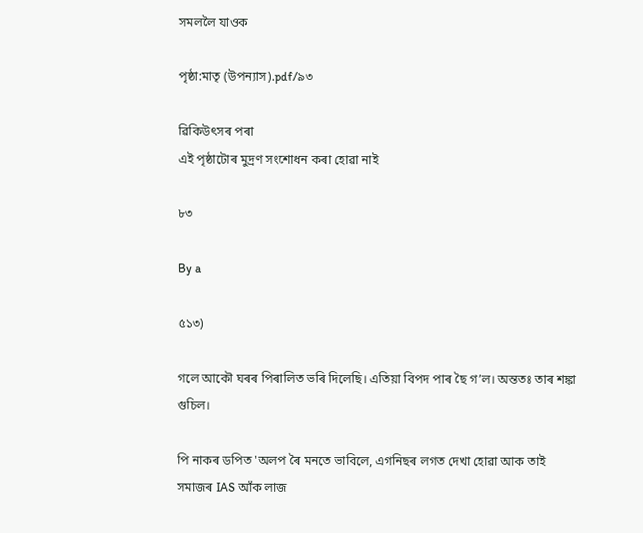সমললৈ যাওক

পৃষ্ঠা:মাতৃ (উপন্যাস).pdf/৯৩

ৱিকিউৎসৰ পৰা
এই পৃষ্ঠাটোৰ মুদ্ৰণ সংশোধন কৰা হোৱা নাই

৮৩

By a

৫১৩)

গলে আকৌ ঘৰৰ পিৰালিত ভৰি দিলেছি। এতিয়া বিপদ পাৰ ছৈ গ’ল। অন্ততঃ তাৰ শঙ্কা গুচিল।

পি নাকৰ ডপিত 'অলপ ৰৈ মনতে ভাবিলে, এগনিছৰ লগত দেখা হোৱা আক তাই সমাজৰ IAS আঁক লাজ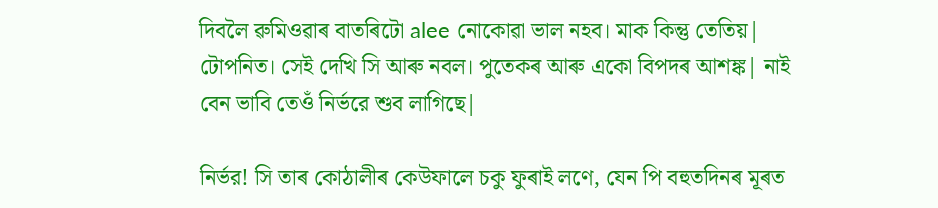দিবলৈ ৱুমিওৱাৰ বাতৰিটো alee নোকোৱা ভাল নহব। মাক কিন্তু তেতিয়| টোপনিত। সেই দেখি সি আৰু নবল। পুতেকৰ আৰু একো বিপদৰ আশঙ্ক| নাই বেন ভাবি তেওঁ নির্ভরে শুব লাগিছে|

নির্ভর! সি তাৰ কোঠালীৰ কেউফালে চকু ফুৰাই লণে, যেন পি বহুতদিনৰ মূৰত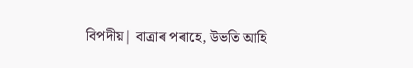বিপদীয়| বাত্ৰাৰ পৰাহে, উভতি আহি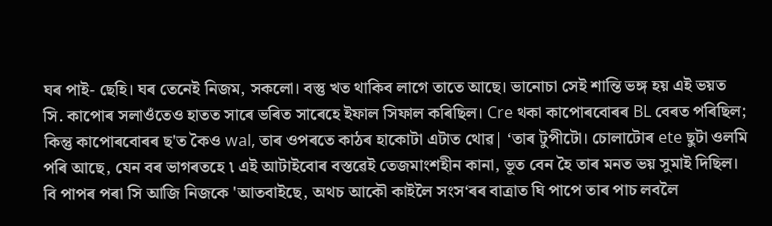ঘৰ পাই- ছেহি। ঘৰ তেনেই নিজম, সকলো। বস্তু খত থাকিব লাগে তাতে আছে। ভানোচা সেই শান্তি ভঙ্গ হয় এই ভয়ত সি. কাপোৰ সলাওঁতেও হাতত সাৰে ভৰিত সাৰেহে ইফাল সিফাল কৰিছিল। Cre থকা কাপোৰবোৰৰ BL বেৰত পৰিছিল; কিন্তু কাপোৰবোৰৰ ছ'ত কৈও wal, তাৰ ওপৰতে কাঠৰ হাকোটা এটাত থোৱ| ‘তাৰ টুপীটো। চোলাটোৰ ete ছুটা ওলমি পৰি আছে, যেন বৰ ভাগৰতহে ৷ এই আটাইবোৰ বস্তৱেই তেজমাংশহীন কানা, ভূত বেন হৈ তাৰ মনত ভয় সুমাই দিছিল। বি পাপৰ পৰা সি আজি নিজকে 'আতবাইছে, অথচ আকৌ কাইলৈ সংস‘ৰৰ বাত্রাত ঘি পাপে তাৰ পাচ লবলৈ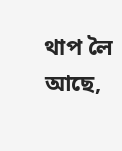থাপ লৈ আছে,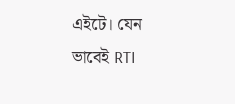এইটে। যেন ভাবেই RTI